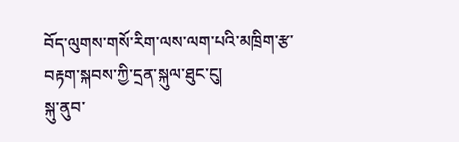བོད་ལུགས་གསོ་རིག་ལས་ལག་པའི་མཁྲིག་རྩ་བརྟག་སྐབས་ཀྱི་དྲན་སྐུལ་ཐུང་ངུ།
སྐུ་ནུབ་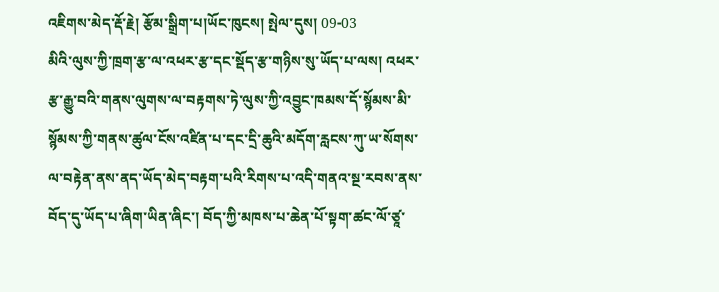འཇིགས་མེད་རྡོ་རྗེ། རྩོམ་སྒྲིག་པ།ཡོང་ཁུངས། སྤེལ་དུས། 09-03
མིའི་ལུས་ཀྱི་ཁྲག་རྩ་ལ་འཕར་རྩ་དང་སྡོད་རྩ་གཉིས་སུ་ཡོད་པ་ལས། འཕར་རྩ་རྒྱུ་བའི་གནས་ལུགས་ལ་བརྟགས་ཏེ་ལུས་ཀྱི་འབྱུང་ཁམས་དོ་སྙོམས་མི་སྙོམས་ཀྱི་གནས་ཚུལ་ངོས་འཛིན་པ་དང་དྲི་ཆུའི་མདོག་རླངས་ཀུ་ཡ་སོགས་ལ་བརྟེན་ནས་ནད་ཡོད་མེད་བརྟག་པའི་རིགས་པ་འདི་གནའ་སྔ་རབས་ནས་བོད་དུ་ཡོད་པ་ཞིག་ཡིན་ཞིང་། བོད་ཀྱི་མཁས་པ་ཆེན་པོ་སྟག་ཚང་ལོ་ཙཱ་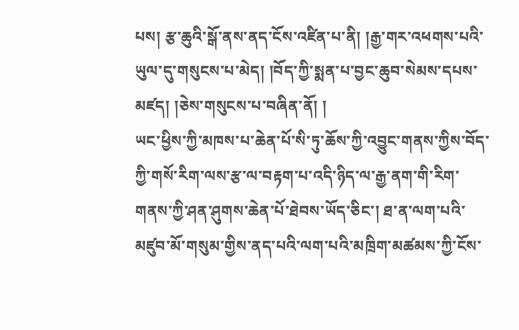པས། རྩ་ཆུའི་སྒོ་ནས་ནད་ངོས་འཛིན་པ་ནི། །རྒྱ་གར་འཕགས་པའི་ཡུལ་དུ་གསུངས་པ་མེད། །བོད་ཀྱི་སྨན་པ་བྱང་ཆུབ་སེམས་དཔས་མཛད། །ཅེས་གསུངས་པ་བཞིན་ནོ། །
ཡང་ཕྱིས་ཀྱི་མཁས་པ་ཆེན་པོ་སི་ཏུ་ཆོས་ཀྱི་འབྱུང་གནས་ཀྱིས་བོད་ཀྱི་གསོ་རིག་ལས་རྩ་ལ་བརྟག་པ་འདི་ཉིད་ལ་རྒྱ་ནག་གི་རིག་གནས་ཀྱི་ཤན་ཤུགས་ཆེན་པོ་ཐེབས་ཡོད་ཅིང་། ཐ་ན་ལག་པའི་མཛུབ་མོ་གསུམ་གྱིས་ནད་པའི་ལག་པའི་མཁྲིག་མཚམས་ཀྱི་ངོས་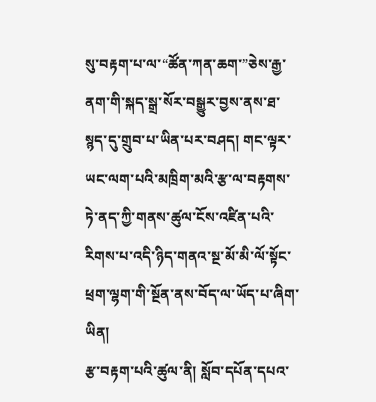སུ་བརྟག་པ་ལ་“ཚོན་ཀན་ཆག་”ཅེས་རྒྱ་ནག་གི་སྐད་སྒྲ་སོར་བསྒྱུར་བྱས་ནས་ཐ་སྙད་དུ་གྲུབ་པ་ཡིན་པར་བཤད། གང་ལྟར་ཡང་ལག་པའི་མཁྲིག་མའི་རྩ་ལ་བརྟགས་ཏེ་ནད་ཀྱི་གནས་ཚུལ་ངོས་འཛིན་པའི་རིགས་པ་འདི་ཉིད་གནའ་སྔ་མོ་མི་ལོ་སྟོང་ཕྲག་ལྷག་གི་སྔོན་ནས་བོད་ལ་ཡོད་པ་ཞིག་ཡིན།
རྩ་བརྟག་པའི་ཚུལ་ནི། སློབ་དཔོན་དཔའ་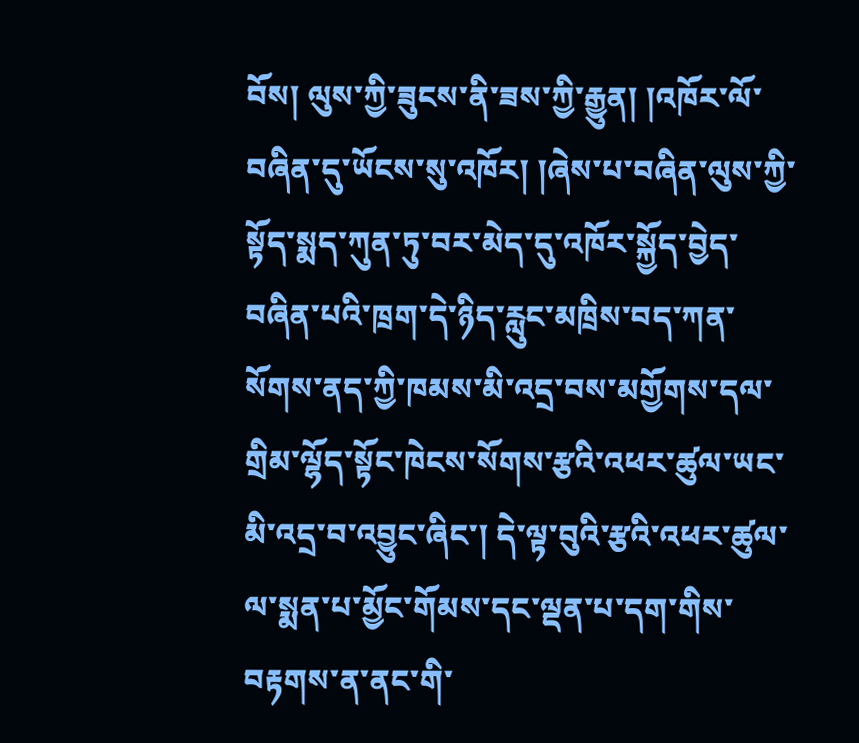བོས། ལུས་ཀྱི་ཟུངས་ནི་ཟས་ཀྱི་རྒྱུན། །འཁོར་ལོ་བཞིན་དུ་ཡོངས་སུ་འཁོར། །ཞེས་པ་བཞིན་ལུས་ཀྱི་སྟོད་སྨད་ཀུན་ཏུ་བར་མེད་དུ་འཁོར་སྐྱོད་བྱེད་བཞིན་པའི་ཁྲག་དེ་ཉིད་རླུང་མཁྲིས་བད་ཀན་སོགས་ནད་ཀྱི་ཁམས་མི་འདྲ་བས་མགྱོགས་དལ་གྲིམ་ལྷོད་སྟོང་ཁེངས་སོགས་རྩའི་འཕར་ཚུལ་ཡང་མི་འདྲ་བ་འབྱུང་ཞིང་། དེ་ལྟ་བུའི་རྩའི་འཕར་ཚུལ་ལ་སྨན་པ་མྱོང་གོམས་དང་ལྡན་པ་དག་གིས་བརྟགས་ན་ནང་གི་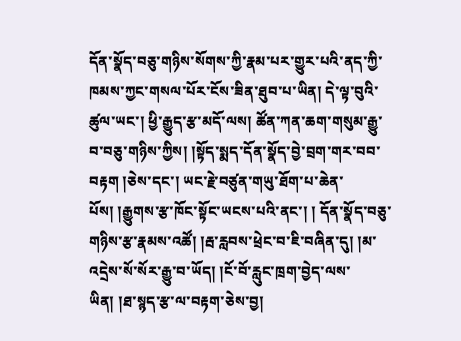དོན་སྣོད་བཅུ་གཉིས་སོགས་ཀྱི་རྣམ་པར་གྱུར་པའི་ནད་ཀྱི་ཁམས་ཀྱང་གསལ་པོར་ངོས་ཟིན་ཐུབ་པ་ཡིན། དེ་ལྟ་བུའི་ཚུལ་ཡང་། ཕྱི་རྒྱུད་རྩ་མདོ་ལས། ཚོན་ཀན་ཆག་གསུམ་རྒྱུ་བ་བཅུ་གཉིས་ཀྱིས། །སྟོད་སྨད་དོན་སྣོད་བྱེ་བྲག་གར་བབ་བརྟག །ཅེས་དང་། ཡང་རྗེ་བཙུན་གཡུ་ཐོག་པ་ཆེན་པོས། །རྒྱུགས་རྩ་ཁོང་སྟོང་ཡངས་པའི་ནང་། ། དོན་སྣོད་བཅུ་གཉིས་རྩ་རྣམས་འཚོ། །རྦ་རླབས་ཕྲེང་བ་ཇི་བཞིན་དུ། །མ་འདྲེས་སོ་སོར་རྒྱུ་བ་ཡོད། །ངོ་བོ་རླུང་ཁྲག་བྱེད་ལས་ཡིན། །ཐ་སྙད་རྩ་ལ་བརྟག་ཅེས་བྱ།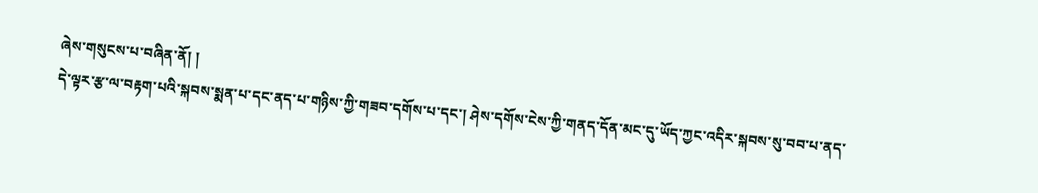ཞེས་གསུངས་པ་བཞིན་ནོ། །
དེ་ལྟར་རྩ་ལ་བརྟག་པའི་སྐབས་སྨན་པ་དང་ནད་པ་གཉིས་ཀྱི་གཟབ་དགོས་པ་དང་། ཤེས་དགོས་ངེས་ཀྱི་གནད་དོན་མང་དུ་ཡོད་ཀྱང་འདིར་སྐབས་སུ་བབ་པ་ནད་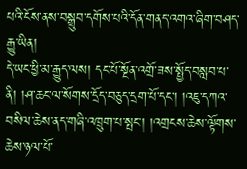པའི་ངོས་ནས་བསྒྲུབ་དགོས་པའི་དོན་གནད་འགའ་ཞིག་བཤད་རྒྱུ་ཡིན།
དེ་ཡང་ཕྱི་མ་རྒྱུད་ལས། དང་པོ་སྔོན་འགྲོ་ཟས་སྤྱོད་བསླབ་པ་ནི། །ཤ་ཆང་ལ་སོགས་དྲོད་བཅུད་དྲག་པོ་དང་། །འཇུ་དཀའ་བསིལ་ཆེས་ནད་གཞི་འཁྲུག་པ་སྤང་། །འགྲངས་ཆེས་ལྟོགས་ཆེས་ཉལ་པོ་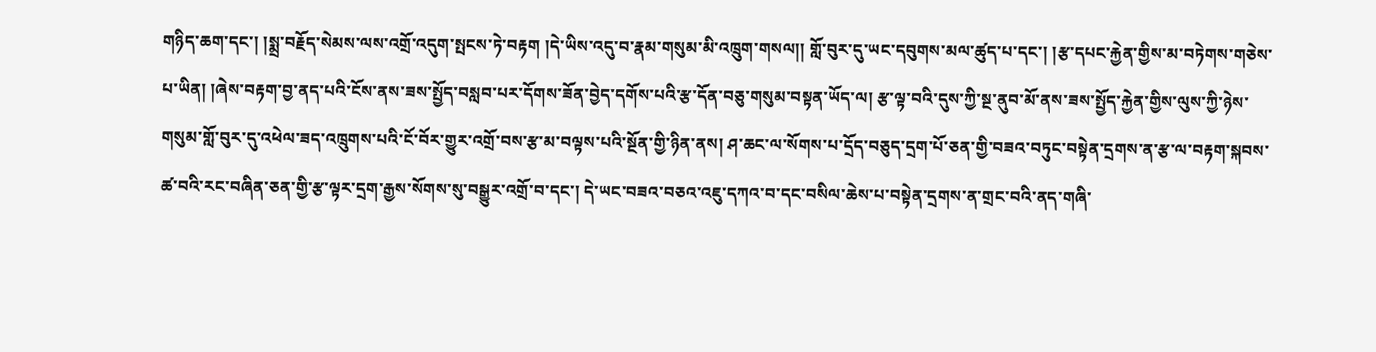གཉིད་ཆག་དང་། །སྨྲ་བརྗོད་སེམས་ལས་འགྲོ་འདུག་སྤངས་ཏེ་བརྟག །དེ་ཡིས་འདུ་བ་རྣམ་གསུམ་མི་འཁྲུག་གསལ།། གློ་བུར་དུ་ཡང་དབུགས་མལ་ཚུད་པ་དང་། །རྩ་དཔང་རྐྱེན་གྱིས་མ་བཏེགས་གཅེས་པ་ཡིན། །ཞེས་བརྟག་བྱ་ནད་པའི་ངོས་ནས་ཟས་སྤྱོད་བསླབ་པར་དོགས་ཟོན་བྱེད་དགོས་པའི་རྩ་དོན་བཅུ་གསུམ་བསྟན་ཡོད་ལ། རྩ་ལྟ་བའི་དུས་ཀྱི་སྔ་ནུབ་མོ་ནས་ཟས་སྤྱོད་རྐྱེན་གྱིས་ལུས་ཀྱི་ཉེས་གསུམ་གློ་བུར་དུ་འཕེལ་ཟད་འཁྲུགས་པའི་ངོ་བོར་གྱུར་འགྲོ་བས་རྩ་མ་བལྟས་པའི་སྔོན་གྱི་ཉིན་ནས། ཤ་ཆང་ལ་སོགས་པ་དྲོད་བཅུད་དྲག་པོ་ཅན་གྱི་བཟའ་བཏུང་བསྟེན་དྲགས་ན་རྩ་ལ་བརྟག་སྐབས་ཚ་བའི་རང་བཞིན་ཅན་གྱི་རྩ་ལྟར་དྲག་རྒྱས་སོགས་སུ་བསྒྱུར་འགྲོ་བ་དང་། དེ་ཡང་བཟའ་བཅའ་འཇུ་དཀའ་བ་དང་བསིལ་ཆེས་པ་བསྟེན་དྲགས་ན་གྲང་བའི་ནད་གཞི་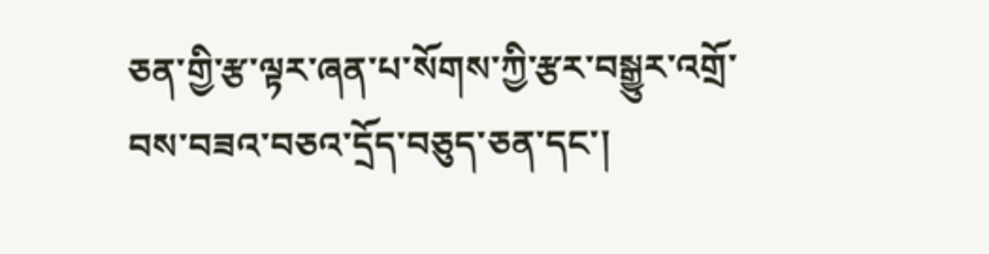ཅན་གྱི་རྩ་ལྟར་ཞན་པ་སོགས་ཀྱི་རྩར་བསྒྱུར་འགྲོ་བས་བཟའ་བཅའ་དྲོད་བཅུད་ཅན་དང་།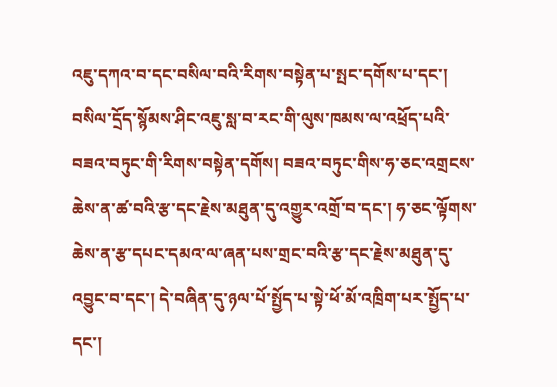འཇུ་དཀའ་བ་དང་བསིལ་བའི་རིགས་བསྟེན་པ་སྤང་དགོས་པ་དང་། བསིལ་དྲོད་སྙོམས་ཤིང་འཇུ་སླ་བ་རང་གི་ལུས་ཁམས་ལ་འཕྲོད་པའི་བཟའ་བཏུང་གི་རིགས་བསྟེན་དགོས། བཟའ་བཏུང་གིས་ཧ་ཅང་འགྲངས་ཆེས་ན་ཚ་བའི་རྩ་དང་རྗེས་མཐུན་དུ་འགྱུར་འགྲོ་བ་དང་། ཧ་ཅང་ལྟོགས་ཆེས་ན་རྩ་དཔང་དམའ་ལ་ཞན་པས་གྲང་བའི་རྩ་དང་རྗེས་མཐུན་དུ་འབྱུང་བ་དང་། དེ་བཞིན་དུ་ཉལ་པོ་སྤྱོད་པ་སྟེ་ཕོ་མོ་འཁྲིག་པར་སྤྱོད་པ་དང་།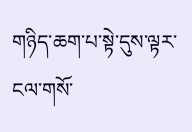གཉིད་ཆག་པ་སྟེ་དུས་ལྟར་ངལ་གསོ་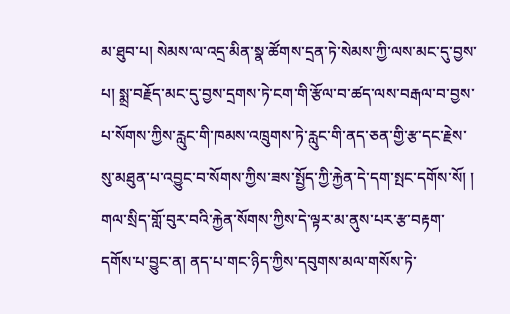མ་ཐུབ་པ། སེམས་ལ་འདྲ་མིན་སྣ་ཚོགས་དྲན་ཏེ་སེམས་ཀྱི་ལས་མང་དུ་བྱས་པ། སྨྲ་བརྗོད་མང་དུ་བྱས་དྲགས་ཏེ་ངག་གི་རྩོལ་བ་ཚད་ལས་བརྒལ་བ་བྱས་པ་སོགས་ཀྱིས་རླུང་གི་ཁམས་འཁྲུགས་ཏེ་རླུང་གི་ནད་ཅན་གྱི་རྩ་དང་རྗེས་སུ་མཐུན་པ་འབྱུང་བ་སོགས་ཀྱིས་ཟས་སྤྱོད་ཀྱི་རྐྱེན་དེ་དག་སྤང་དགོས་སོ། །
གལ་སྲིད་གློ་བུར་བའི་རྐྱེན་སོགས་ཀྱིས་དེ་ལྟར་མ་ནུས་པར་རྩ་བརྟག་དགོས་པ་བྱུང་ན། ནད་པ་གང་ཉིད་ཀྱིས་དབུགས་མལ་གསོས་ཏེ་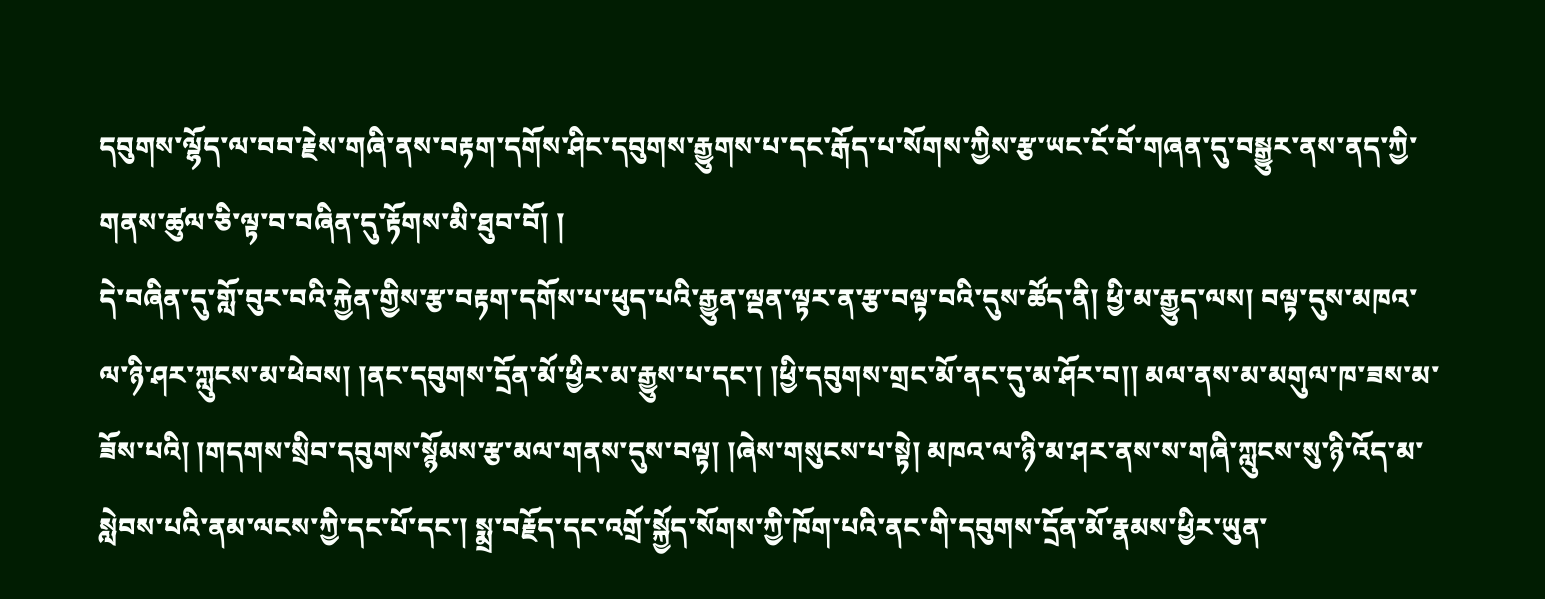དབུགས་ལྷོད་ལ་བབ་རྗེས་གཞི་ནས་བརྟག་དགོས་ཤིང་དབུགས་རྒྱུགས་པ་དང་རྒོད་པ་སོགས་ཀྱིས་རྩ་ཡང་ངོ་བོ་གཞན་དུ་བསྒྱུར་ནས་ནད་ཀྱི་གནས་ཚུལ་ཅི་ལྟ་བ་བཞིན་དུ་རྟོགས་མི་ཐུབ་བོ། །
དེ་བཞིན་དུ་གློ་བུར་བའི་རྐྱེན་གྱིས་རྩ་བརྟག་དགོས་པ་ཕུད་པའི་རྒྱུན་ལྡན་ལྟར་ན་རྩ་བལྟ་བའི་དུས་ཚོད་ནི། ཕྱི་མ་རྒྱུད་ལས། བལྟ་དུས་མཁའ་ལ་ཉི་ཤར་ཀླུངས་མ་ཕེབས། །ནང་དབུགས་དྲོན་མོ་ཕྱིར་མ་རྒྱུས་པ་དང་། །ཕྱི་དབུགས་གྲང་མོ་ནང་དུ་མ་ཤོར་བ།། མལ་ནས་མ་མགུལ་ཁ་ཟས་མ་ཟོས་པའི། །གདགས་སྲིབ་དབུགས་སྙོམས་རྩ་མལ་གནས་དུས་བལྟ། །ཞེས་གསུངས་པ་སྟེ། མཁའ་ལ་ཉི་མ་ཤར་ནས་ས་གཞི་ཀླུངས་སུ་ཉི་འོད་མ་སླེབས་པའི་ནམ་ལངས་ཀྱི་དང་པོ་དང་། སྨྲ་བརྗོད་དང་འགྲོ་སྐྱོད་སོགས་ཀྱི་ཁོག་པའི་ནང་གི་དབུགས་དྲོན་མོ་རྣམས་ཕྱིར་ཡུན་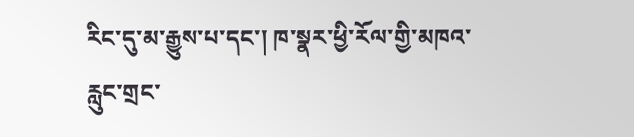རིང་དུ་མ་རྒྱུས་པ་དང་། ཁ་སྣར་ཕྱི་རོལ་གྱི་མཁའ་རླུང་གྲང་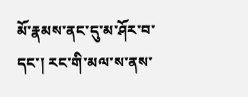མོ་རྣམས་ནང་དུ་མ་ཤོར་བ་དང་། རང་གི་མལ་ས་ནས་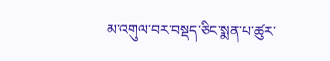མ་འགུལ་བར་བསྡད་ཅིང་སྨན་པ་ཚུར་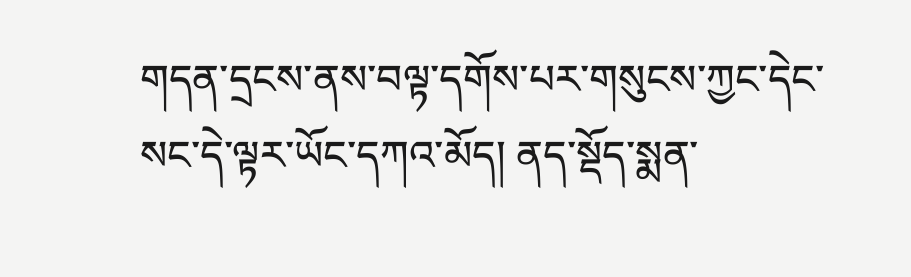གདན་དྲངས་ནས་བལྟ་དགོས་པར་གསུངས་ཀྱང་དེང་སང་དེ་ལྟར་ཡོང་དཀའ་མོད། ནད་སྡོད་སྨན་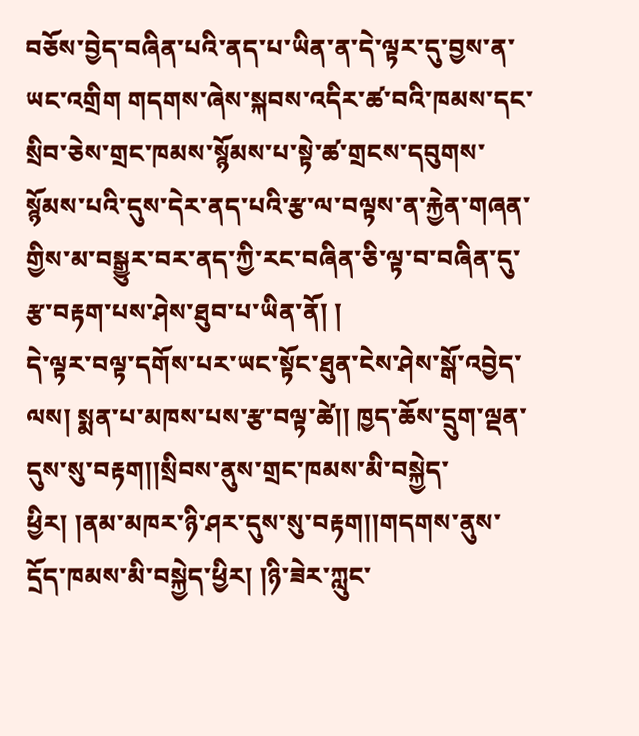བཅོས་བྱེད་བཞིན་པའི་ནད་པ་ཡིན་ན་དེ་ལྟར་དུ་བྱས་ན་ཡང་འགྲིག གདགས་ཞེས་སྐབས་འདིར་ཚ་བའི་ཁམས་དང་སྲིབ་ཅེས་གྲང་ཁམས་སྙོམས་པ་སྟེ་ཚ་གྲངས་དབུགས་སྙོམས་པའི་དུས་དེར་ནད་པའི་རྩ་ལ་བལྟས་ན་རྐྱེན་གཞན་གྱིས་མ་བསྒྱུར་བར་ནད་ཀྱི་རང་བཞིན་ཅི་ལྟ་བ་བཞིན་དུ་རྩ་བརྟག་པས་ཤེས་ཐུབ་པ་ཡིན་ནོ། །
དེ་ལྟར་བལྟ་དགོས་པར་ཡང་སྟོང་ཐུན་ངེས་ཤེས་སྒོ་འབྱེད་ལས། སྨན་པ་མཁས་པས་རྩ་བལྟ་ཚེ།། ཁྱད་ཆོས་དྲུག་ལྡན་དུས་སུ་བརྟག།།སྲིབས་ནུས་གྲང་ཁམས་མི་བསྐྱེད་ཕྱིར། །ནམ་མཁར་ཉི་ཤར་དུས་སུ་བརྟག།།གདགས་ནུས་དྲོད་ཁམས་མི་བསྐྱེད་ཕྱིར། །ཉི་ཟེར་ཀླུང་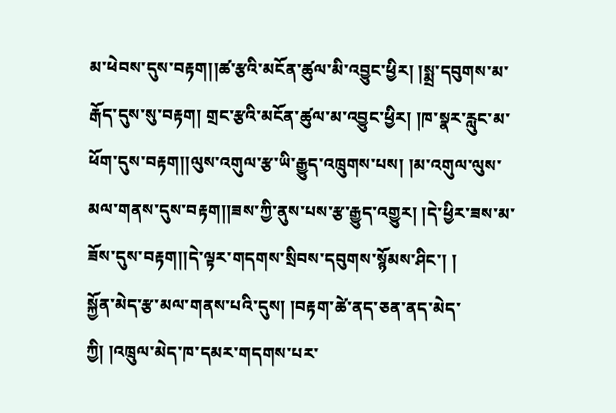མ་ཕེབས་དུས་བརྟག།།ཚ་རྩའི་མངོན་ཚུལ་མི་འབྱུང་ཕྱིར། །སྨྲ་དབུགས་མ་རྒོད་དུས་སུ་བརྟག། གྲང་རྩའི་མངོན་ཚུལ་མ་འབྱུང་ཕྱིར། །ཁ་སྣར་རླུང་མ་ཕོག་དུས་བརྟག།།ལུས་འགུལ་རྩ་ཡི་རྒྱུད་འཁྲུགས་པས། །མ་འགུལ་ལུས་མལ་གནས་དུས་བརྟག།།ཟས་ཀྱི་ནུས་པས་རྩ་རྒྱུད་འགྱུར། །དེ་ཕྱིར་ཟས་མ་ཟོས་དུས་བརྟག།།དེ་ལྟར་གདགས་སྲིབས་དབུགས་སྙོམས་ཤིང་། །
སྐྱོན་མེད་རྩ་མལ་གནས་པའི་དུས། །བརྟག་ཚེ་ནད་ཅན་ནད་མེད་ཀྱི། །འཁྲུལ་མེད་ཁ་དམར་གདགས་པར་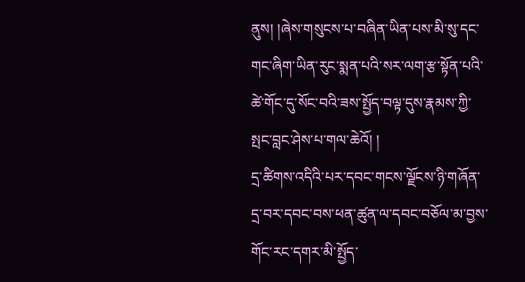ནུས། །ཞེས་གསུངས་པ་བཞིན་ཡིན་པས་མི་སུ་དང་གང་ཞིག་ཡིན་རུང་སྨན་པའི་སར་ལག་རྩ་སྟོན་པའི་ཚེ་གོང་དུ་སོང་བའི་ཟས་སྤྱོད་བལྟ་དུས་རྣམས་ཀྱི་སྤང་བླང་ཤེས་པ་གལ་ཆེའོ། །
དྲ་ཚིགས་འདིའི་པར་དབང་གངས་ལྗོངས་ཉི་གཞོན་དྲ་བར་དབང་བས་ཕན་ཚུན་ལ་དབང་བཅོལ་མ་བྱས་གོང་རང་དགར་མི་སྤྱོད་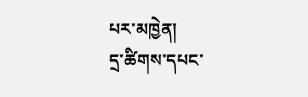པར་མཁྱེན།
དྲ་ཚིགས་དཔང་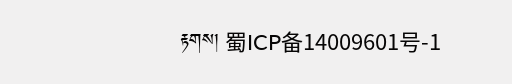རྟགས། 蜀ICP备14009601号-1